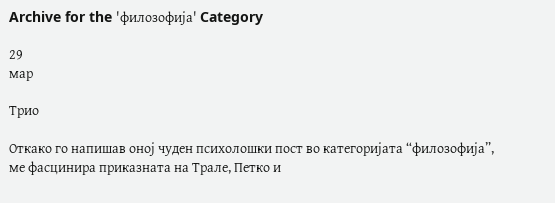Archive for the 'филозофија' Category

29
мар

Трио

Откако го напишав оној чуден психолошки пост во категоријата “филозофија”, ме фасцинира приказната на Трале, Петко и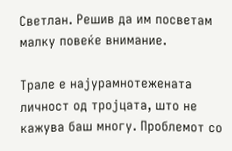Светлан. Решив да им посветам малку повеќе внимание.

Трале е најурамнотежената личност од тројцата, што не кажува баш многу. Проблемот со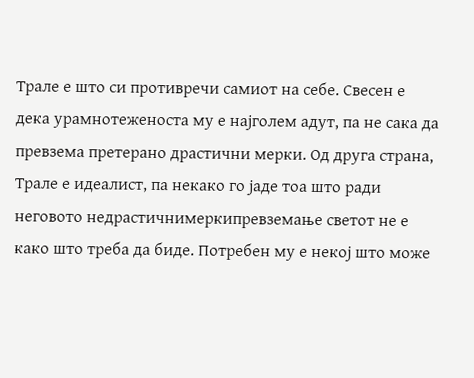Трале е што си противречи самиот на себе. Свесен е дека урамнотеженоста му е најголем адут, па не сака да превзема претерано драстични мерки. Од друга страна, Трале е идеалист, па некако го јаде тоа што ради неговото недрастичнимеркипревземање светот не е како што треба да биде. Потребен му е некој што може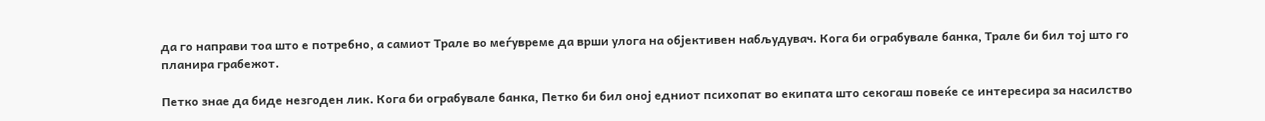да го направи тоа што е потребно, а самиот Трале во меѓувреме да врши улога на објективен набљудувач. Кога би ограбувале банка, Трале би бил тој што го планира грабежот.

Петко знае да биде незгоден лик. Кога би ограбувале банка, Петко би бил оној едниот психопат во екипата што секогаш повеќе се интересира за насилство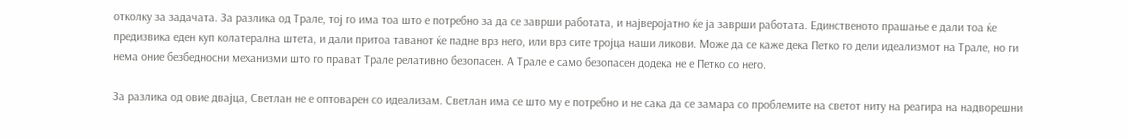отколку за задачата. За разлика од Трале, тој го има тоа што е потребно за да се заврши работата, и најверојатно ќе ја заврши работата. Единственото прашање е дали тоа ќе предизвика еден куп колатерална штета, и дали притоа таванот ќе падне врз него, или врз сите тројца наши ликови. Може да се каже дека Петко го дели идеализмот на Трале, но ги нема оние безбедносни механизми што го прават Трале релативно безопасен. А Трале е само безопасен додека не е Петко со него.

За разлика од овие двајца, Светлан не е оптоварен со идеализам. Светлан има се што му е потребно и не сака да се замара со проблемите на светот ниту на реагира на надворешни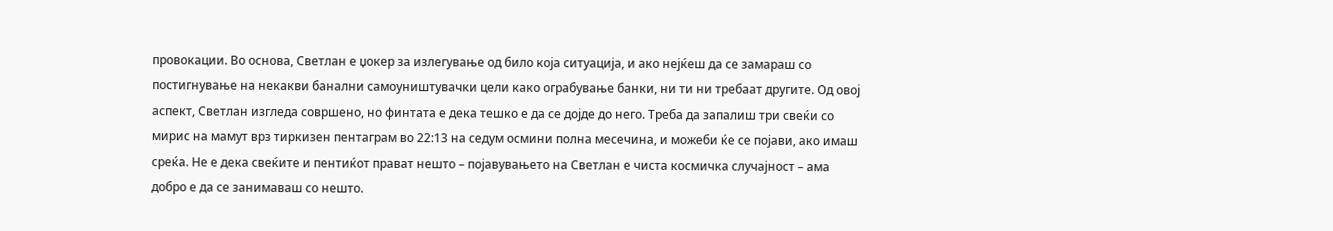провокации. Во основа, Светлан е џокер за излегување од било која ситуација, и ако нејќеш да се замараш со постигнување на некакви банални самоуништувачки цели како ограбување банки, ни ти ни требаат другите. Од овој аспект, Светлан изгледа совршено, но финтата е дека тешко е да се дојде до него. Треба да запалиш три свеќи со мирис на мамут врз тиркизен пентаграм во 22:13 на седум осмини полна месечина, и можеби ќе се појави, ако имаш среќа. Не е дека свеќите и пентиќот прават нешто – појавувањето на Светлан е чиста космичка случајност – ама добро е да се занимаваш со нешто.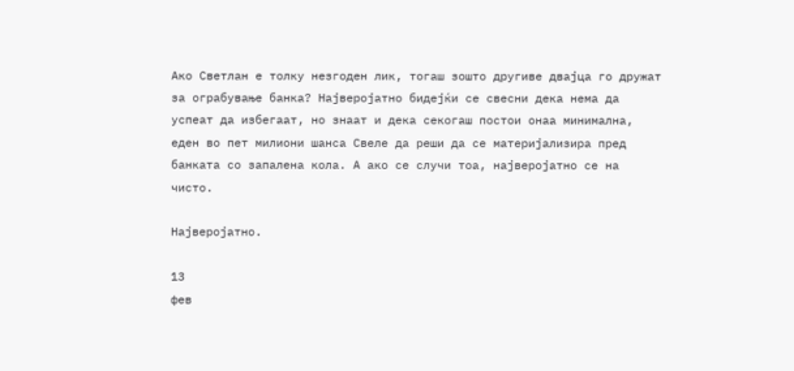Ако Светлан е толку незгоден лик, тогаш зошто другиве двајца го дружат за ограбување банка? Најверојатно бидејќи се свесни дека нема да успеат да избегаат, но знаат и дека секогаш постои онаа минимална, еден во пет милиони шанса Свеле да реши да се материјализира пред банката со запалена кола. А ако се случи тоа, најверојатно се на чисто.

Најверојатно.

13
фев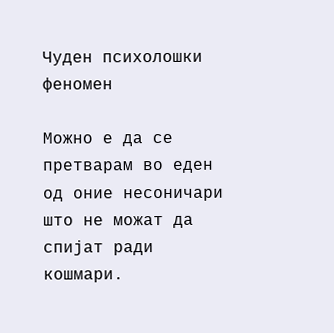Чуден психолошки феномен

Можно е да се претварам во еден од оние несоничари што не можат да спијат ради кошмари.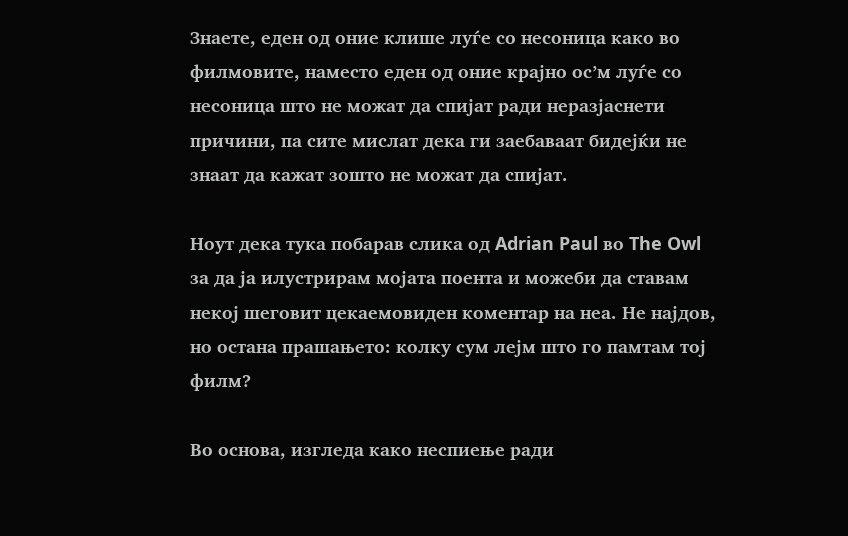Знаете, еден од оние клише луѓе со несоница како во филмовите, наместо еден од оние крајно ос’м луѓе со несоница што не можат да спијат ради неразјаснети причини, па сите мислат дека ги заебаваат бидејќи не знаат да кажат зошто не можат да спијат.

Ноут дека тука побарав слика од Adrian Paul во The Owl за да ја илустрирам мојата поента и можеби да ставам некој шеговит цекаемовиден коментар на неа. Не најдов, но остана прашањето: колку сум лејм што го памтам тој филм?

Во основа, изгледа како неспиење ради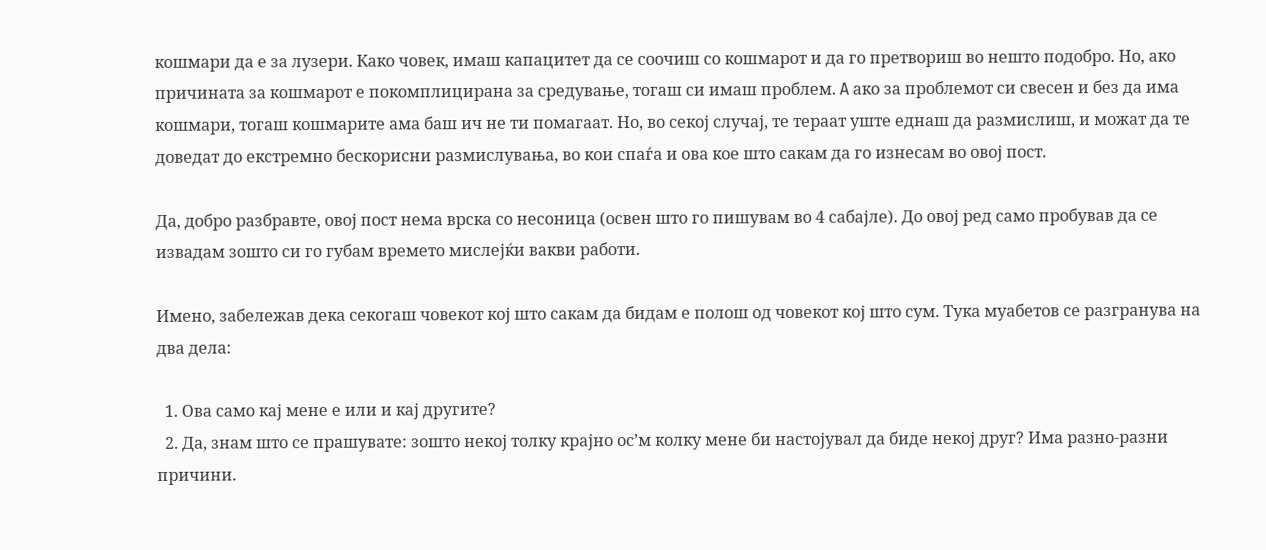кошмари да е за лузери. Како човек, имаш капацитет да се соочиш со кошмарот и да го претвориш во нешто подобро. Но, ако причината за кошмарот е покомплицирана за средување, тогаш си имаш проблем. A ако за проблемот си свесен и без да има кошмари, тогаш кошмарите ама баш ич не ти помагаат. Но, во секој случај, те тераат уште еднаш да размислиш, и можат да те доведат до екстремно бескорисни размислувања, во кои спаѓа и ова кое што сакам да го изнесам во овој пост.

Да, добро разбравте, овој пост нема врска со несоница (освен што го пишувам во 4 сабајле). До овој ред само пробував да се извадам зошто си го губам времето мислејќи вакви работи.

Имено, забележав дека секогаш човекот кој што сакам да бидам е полош од човекот кој што сум. Тука муабетов се разгранува на два дела:

  1. Ова само кај мене е или и кај другите?
  2. Да, знам што се прашувате: зошто некој толку крајно ос’м колку мене би настојувал да биде некој друг? Има разно-разни причини.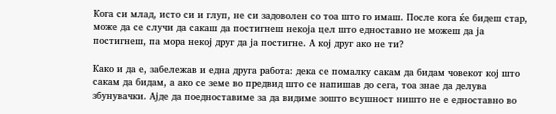Кога си млад, исто си и глуп, не си задоволен со тоа што го имаш. После кога ќе бидеш стар, може да се случи да сакаш да постигнеш некоја цел што едноставно не можеш да ја постигнеш, па мора некој друг да ја постигне. А кој друг ако не ти?

Како и да е, забележав и една друга работа: дека се помалку сакам да бидам човекот кој што сакам да бидам, а ако се земе во предвид што се напишав до сега, тоа знае да делува збунувачки. Ајде да поедноставиме за да видиме зошто всушност ништо не е едноставно во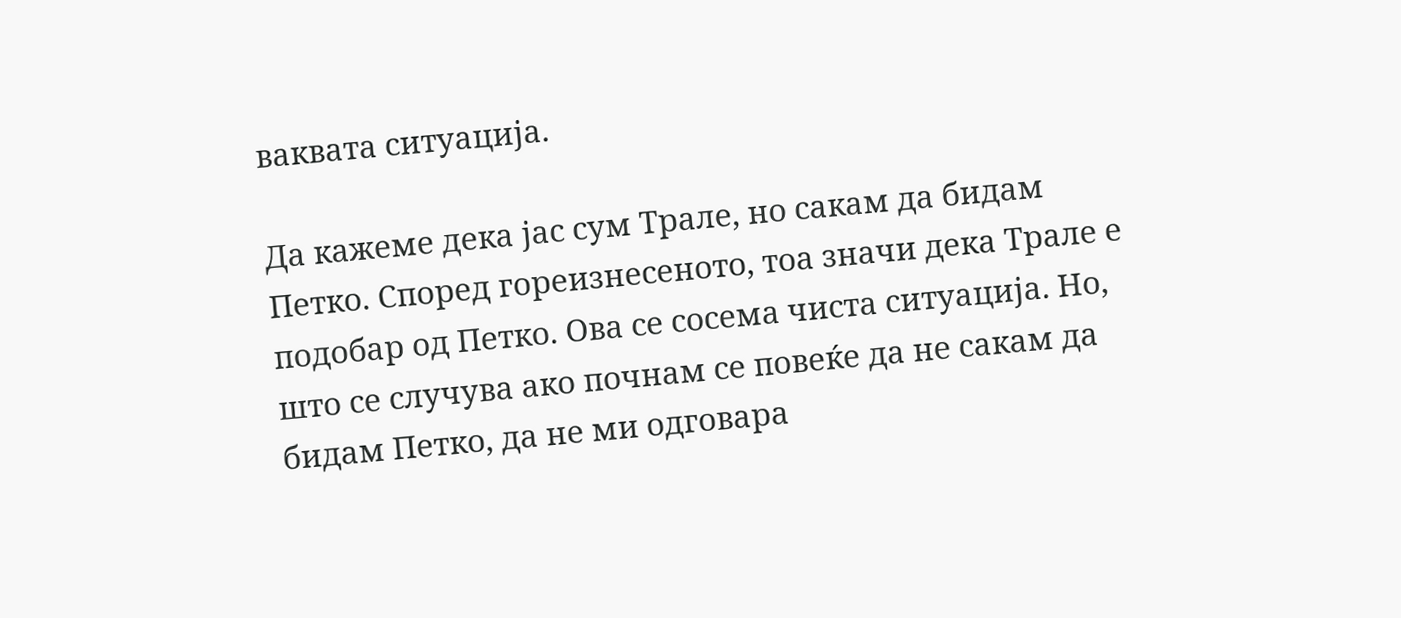ваквата ситуација.

Да кажеме дека јас сум Трале, но сакам да бидам Петко. Според гореизнесеното, тоа значи дека Трале е подобар од Петко. Ова се сосема чиста ситуација. Но, што се случува ако почнам се повеќе да не сакам да бидам Петко, да не ми одговара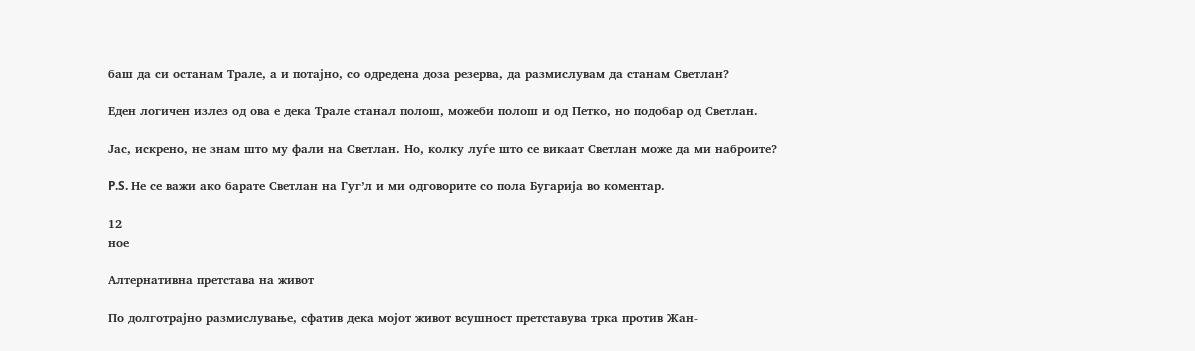баш да си останам Трале, а и потајно, со одредена доза резерва, да размислувам да станам Светлан?

Еден логичен излез од ова е дека Трале станал полош, можеби полош и од Петко, но подобар од Светлан.

Јас, искрено, не знам што му фали на Светлан. Но, колку луѓе што се викаат Светлан може да ми наброите?

P.S. Не се важи ако барате Светлан на Гуг’л и ми одговорите со пола Бугарија во коментар.

12
ное

Алтернативна претстава на живот

По долготрајно размислување, сфатив дека мојот живот всушност претставува трка против Жан-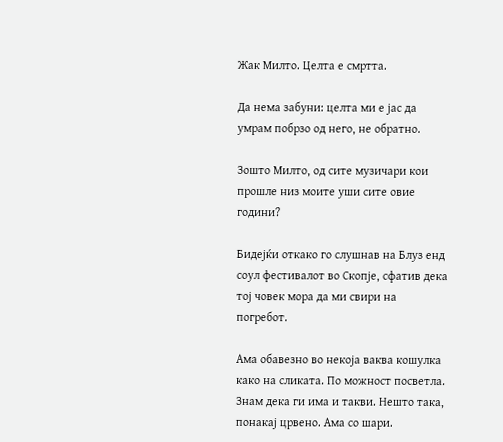Жак Милто. Целта е смртта.

Да нема забуни: целта ми е јас да умрам побрзо од него, не обратно.

Зошто Милто, од сите музичари кои прошле низ моите уши сите овие години?

Бидејќи откако го слушнав на Блуз енд соул фестивалот во Скопје, сфатив дека тој човек мора да ми свири на погребот.

Ама обавезно во некоја ваква кошулка како на сликата. По можност посветла. Знам дека ги има и такви. Нешто така, понакај црвено. Ама со шари.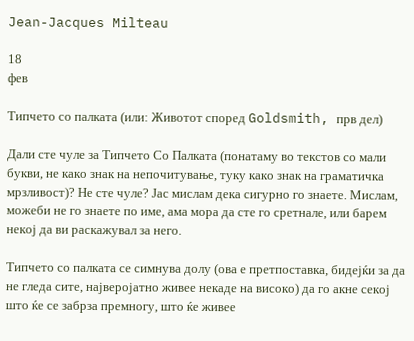Jean-Jacques Milteau

18
фев

Типчето со палката (или: Животот според Goldsmith, прв дел)

Дали сте чуле за Типчето Со Палката (понатаму во текстов со мали букви, не како знак на непочитување, туку како знак на граматичка мрзливост)? Не сте чуле? Јас мислам дека сигурно го знаете. Мислам, можеби не го знаете по име, ама мора да сте го сретнале, или барем некој да ви раскажувал за него.

Типчето со палката се симнува долу (ова е претпоставка, бидејќи за да не гледа сите, најверојатно живее некаде на високо) да го акне секој што ќе се забрза премногу, што ќе живее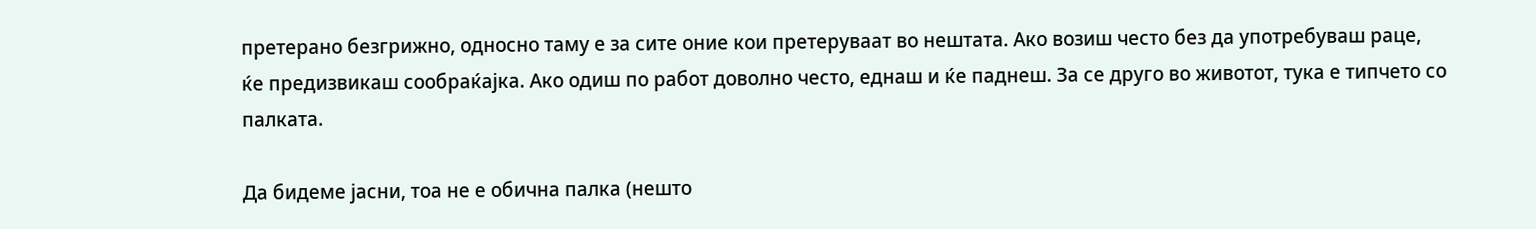претерано безгрижно, односно таму е за сите оние кои претеруваат во нештата. Ако возиш често без да употребуваш раце, ќе предизвикаш сообраќајка. Ако одиш по работ доволно често, еднаш и ќе паднеш. За се друго во животот, тука е типчето со палката.

Да бидеме јасни, тоа не е обична палка (нешто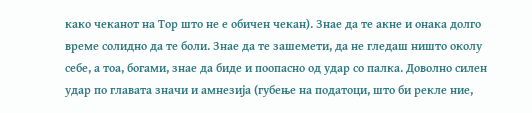како чеканот на Тор што не е обичен чекан). Знае да те акне и онака долго време солидно да те боли. Знае да те зашемети, да не гледаш ништо околу себе, а тоа, богами, знае да биде и поопасно од удар со палка. Доволно силен удар по главата значи и амнезија (губење на податоци, што би рекле ние,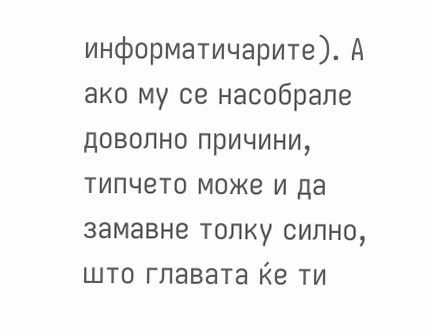информатичарите). А ако му се насобрале доволно причини, типчето може и да замавне толку силно, што главата ќе ти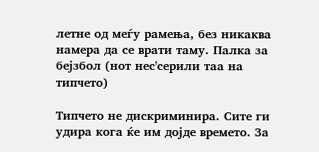летне од меѓу рамења, без никаква намера да се врати таму. Палка за бејзбол (нот нес'серили таа на типчето)

Типчето не дискриминира. Сите ги удира кога ќе им дојде времето. За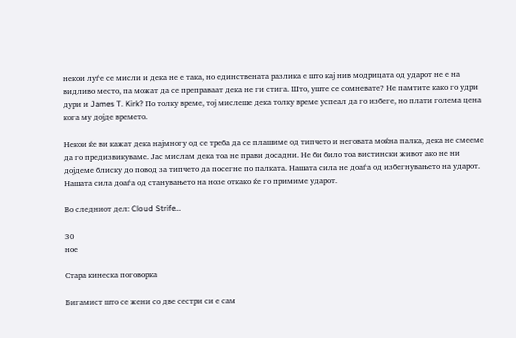некои луѓе се мисли и дека не е така, но единствената разлика е што кај нив модрицата од ударот не е на видливо место, па можат да се преправаат дека не ги стига. Што, уште се сомневате? Не памтите како го удри дури и James T. Kirk? По толку време, тој мислеше дека толку време успеал да го избеге, но плати голема цена кога му дојде времето.

Некои ќе ви кажат дека најмногу од се треба да се плашиме од типчето и неговата моќна палка, дека не смееме да го предизвикуваме. Јас мислам дека тоа не прави досадни. Не би било тоа вистински живот ако не ни дојдеме блиску до повод за типчето да посегне по палката. Нашата сила не доаѓа од избегнувањето на ударот. Нашата сила доаѓа од станувањето на нозе откако ќе го примиме ударот.

Во следниот дел: Cloud Strife…

30
ное

Стара кинеска поговорка

Бигамист што се жени со две сестри си е сам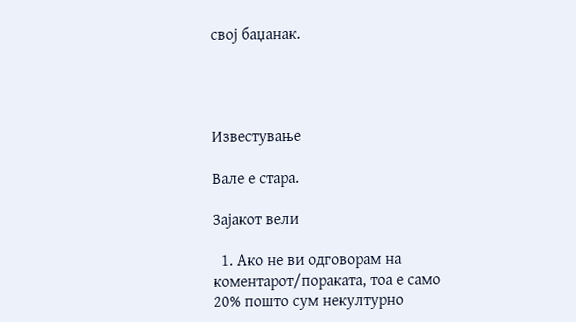свој баџанак.




Известување

Вале е стара.

Зајакот вели

  1. Ако не ви одговорам на коментарот/пораката, тоа е само 20% пошто сум некултурно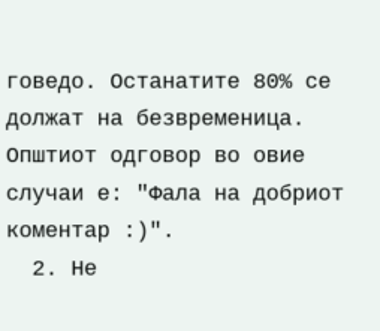говедо. Останатите 80% се должат на безвременица. Општиот одговор во овие случаи е: "Фала на добриот коментар :)".
  2. Не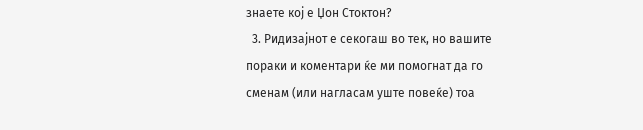знаете кој е Џон Стоктон?
  3. Ридизајнот е секогаш во тек, но вашите пораки и коментари ќе ми помогнат да го сменам (или нагласам уште повеќе) тоа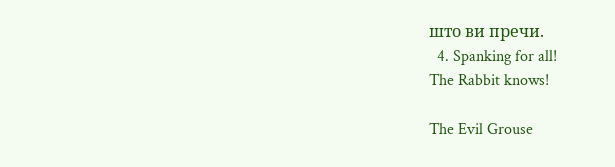што ви пречи.
  4. Spanking for all!
The Rabbit knows!

The Evil Grouse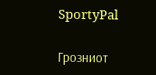SportyPal

Грозниот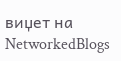виџет на NetworkedBlogs